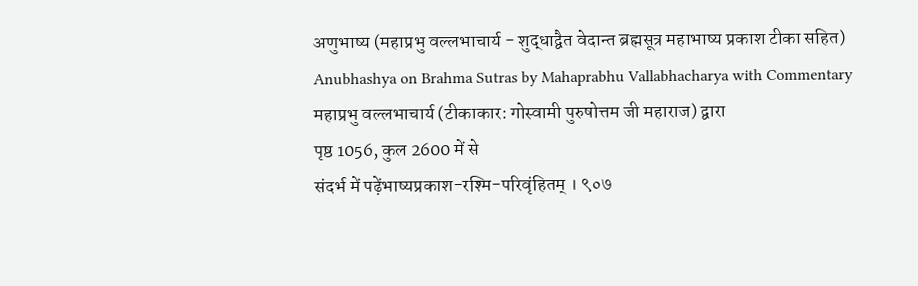अणुभाष्य (महाप्रभु वल्लभाचार्य - शुद्धाद्वैत वेदान्त ब्रह्मसूत्र महाभाष्य प्रकाश टीका सहित)
Anubhashya on Brahma Sutras by Mahaprabhu Vallabhacharya with Commentary
महाप्रभु वल्लभाचार्य (टीकाकार: गोस्वामी पुरुषोत्तम जी महाराज) द्वारा
पृष्ठ 1056, कुल 2600 में से
संदर्भ में पढ़ेंभाष्यप्रकाश-रश्मि-परिवृंहितम् । ९०७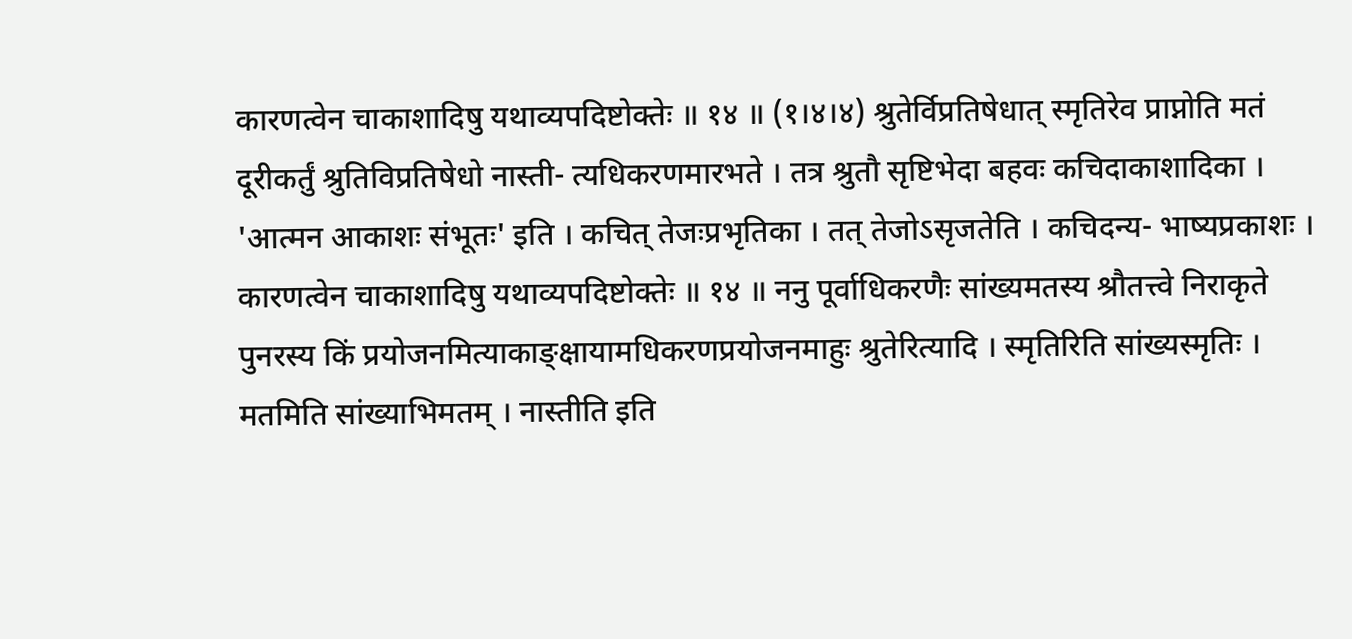कारणत्वेन चाकाशादिषु यथाव्यपदिष्टोक्तेः ॥ १४ ॥ (१।४।४) श्रुतेर्विप्रतिषेधात् स्मृतिरेव प्राप्नोति मतं दूरीकर्तुं श्रुतिविप्रतिषेधो नास्ती- त्यधिकरणमारभते । तत्र श्रुतौ सृष्टिभेदा बहवः कचिदाकाशादिका । 'आत्मन आकाशः संभूतः' इति । कचित् तेजःप्रभृतिका । तत् तेजोऽसृजतेति । कचिदन्य- भाष्यप्रकाशः । कारणत्वेन चाकाशादिषु यथाव्यपदिष्टोक्तेः ॥ १४ ॥ ननु पूर्वाधिकरणैः सांख्यमतस्य श्रौतत्त्वे निराकृते पुनरस्य किं प्रयोजनमित्याकाङ्क्षायामधिकरणप्रयोजनमाहुः श्रुतेरित्यादि । स्मृतिरिति सांख्यस्मृतिः । मतमिति सांख्याभिमतम् । नास्तीति इति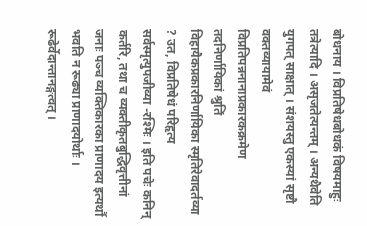बोधनाय । विप्रतिषेधबोधकं विषयमाहुः तत्रेत्यादि । असृजतेत्यन्तम् । अन्यथैवेति युगपत् साक्षात् । संशयस्तु एकस्यां सृष्टौ वक्तव्यायामेवं विप्रतिपन्ननानाप्रकारकक्रमेण तदनिर्णायिकां श्रुतिं विहायैकप्रकारनिर्णायिका स्मृतिरेवादर्तव्या ? उत, विप्रतिषेधं परिहृत्य सर्वस्मृत्युपजीव्या -रश्मिः । इति पचेः कनिन् कर्तरि, तथा च व्यक्तीकृतबुद्धिवृत्तीनां जनाः पञ्च व्यक्तिकारका प्राणादय इत्यर्थौ भवति न रूढ्या प्राणादयोर्थाः । रूढेर्वेदान्तानङ्गत्वत् ।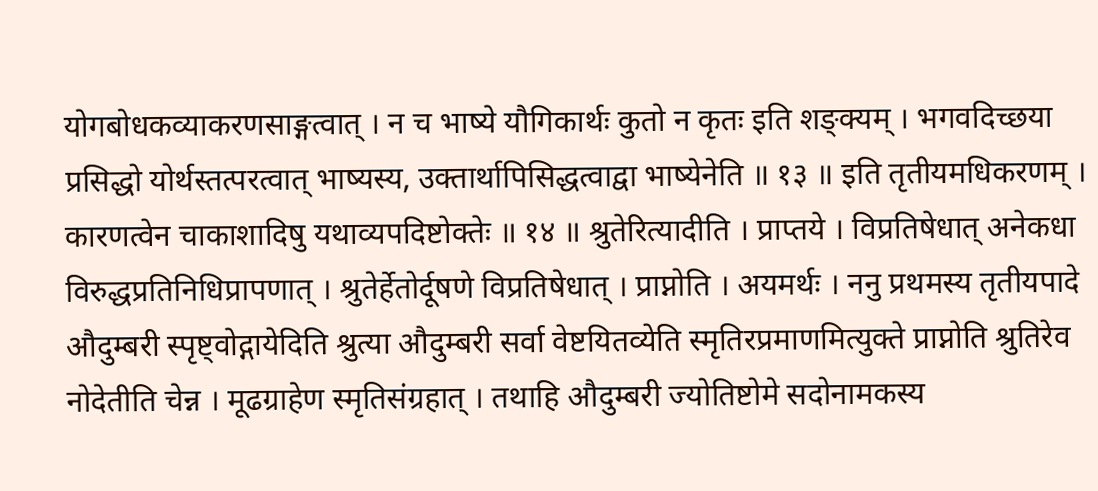योगबोधकव्याकरणसाङ्गत्वात् । न च भाष्ये यौगिकार्थः कुतो न कृतः इति शङ्क्यम् । भगवदिच्छया प्रसिद्धो योर्थस्तत्परत्वात् भाष्यस्य, उक्तार्थापिसिद्धत्वाद्वा भाष्येनेति ॥ १३ ॥ इति तृतीयमधिकरणम् । कारणत्वेन चाकाशादिषु यथाव्यपदिष्टोक्तेः ॥ १४ ॥ श्रुतेरित्यादीति । प्राप्तये । विप्रतिषेधात् अनेकधा विरुद्धप्रतिनिधिप्रापणात् । श्रुतेर्हेतोर्दूषणे विप्रतिषेधात् । प्राप्नोति । अयमर्थः । ननु प्रथमस्य तृतीयपादे औदुम्बरी स्पृष्ट्वोद्गायेदिति श्रुत्या औदुम्बरी सर्वा वेष्टयितव्येति स्मृतिरप्रमाणमित्युक्ते प्राप्नोति श्रुतिरेव नोदेतीति चेन्न । मूढग्राहेण स्मृतिसंग्रहात् । तथाहि औदुम्बरी ज्योतिष्टोमे सदोनामकस्य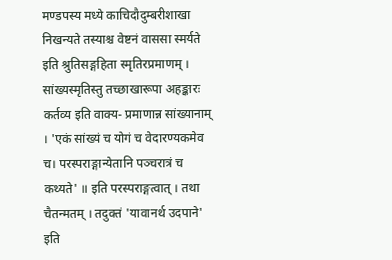मण्डपस्य मध्ये काचिदौदुम्बरीशाखा निखन्यते तस्याश्च वेष्टनं वाससा स्मर्यते इति श्रुतिसङ्गहिता स्मृतिरप्रमाणम् । सांख्यस्मृतिस्तु तच्छाखारूपा अहङ्कारः कर्तव्य इति वाक्य- प्रमाणान्न सांख्यानाम् । 'एकं सांख्यं च योगं च वेदारण्यकमेव च। परस्पराङ्गान्येतानि पञ्चरात्रं च कथ्यते' ॥ इति परस्पराङ्गत्वात् । तथा चैतन्मतम् । तदुक्तं 'यावानर्थ उदपाने' इति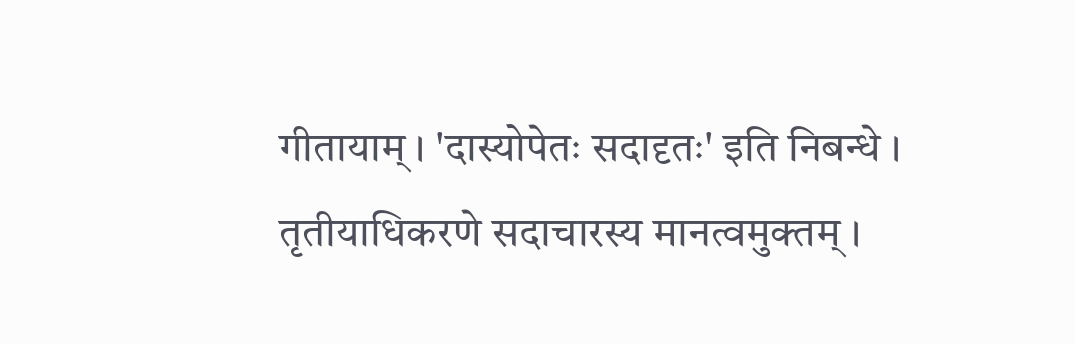गीतायाम् । 'दास्योपेतः सदादृतः' इति निबन्धे । तृतीयाधिकरणे सदाचारस्य मानत्वमुक्तम् ।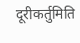दूरीकर्तुमिति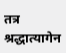तत्र श्रद्धात्यागेन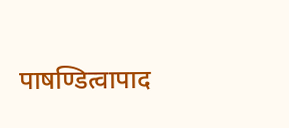पाषण्डित्वापाद